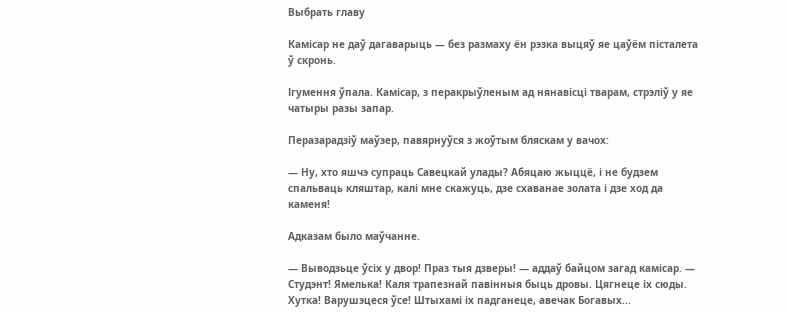Выбрать главу

Камісар не даў дагаварыць — без размаху ён рэзка выцяў яе цаўём пісталета ў скронь.

Ігумення ўпала. Камісар, з перакрыўленым ад нянавісці тварам, стрэліў у яе чатыры разы запар.

Перазарадзіў маўзер, павярнуўся з жоўтым бляскам у вачох:

— Ну, хто яшчэ супраць Савецкай улады? Абяцаю жыццё, і не будзем спальваць кляштар, калі мне скажуць, дзе схаванае золата і дзе ход да каменя!

Адказам было маўчанне.

— Выводзьце ўсіх у двор! Праз тыя дзверы! — аддаў байцом загад камісар. — Студэнт! Ямелька! Каля трапезнай павінныя быць дровы. Цягнеце іх сюды. Хутка! Варушэцеся ўсе! Штыхамі іх падганеце, авечак Богавых...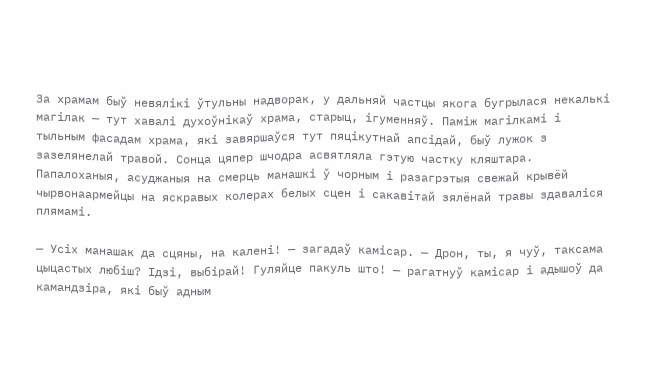За храмам быў невялікі ўтульны надворак, у дальняй частцы якога бугрылася некалькі магілак — тут хавалі духоўнікаў храма, старыц, ігуменняў. Паміж магілкамі і тыльным фасадам храма, які завяршаўся тут пяцікутнай апсідай, быў лужок з зазелянелай травой. Сонца цяпер шчодра асвятляла гэтую частку кляштара. Папалоханыя, асуджаныя на смерць манашкі ў чорным і разагрэтыя свежай крывёй чырвонаармейцы на яскравых колерах белых сцен і сакавітай зялёнай травы здаваліся плямамі.

— Усіх манашак да сцяны, на калені! — загадаў камісар. — Дрон, ты, я чуў, таксама цыцастых любіш? Ідзі, выбірай! Гуляйце пакуль што! — рагатнуў камісар і адышоў да камандзіра, які быў адным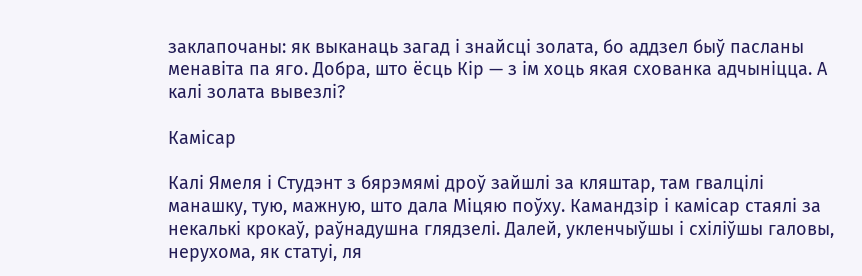заклапочаны: як выканаць загад і знайсці золата, бо аддзел быў пасланы менавіта па яго. Добра, што ёсць Кір — з ім хоць якая схованка адчыніцца. А калі золата вывезлі?

Камісар

Калі Ямеля і Студэнт з бярэмямі дроў зайшлі за кляштар, там гвалцілі манашку, тую, мажную, што дала Міцяю поўху. Камандзір і камісар стаялі за некалькі крокаў, раўнадушна глядзелі. Далей, укленчыўшы і схіліўшы галовы, нерухома, як статуі, ля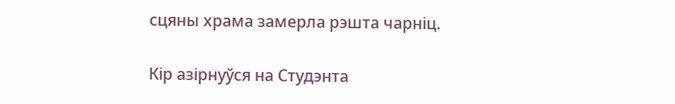сцяны храма замерла рэшта чарніц.

Кір азірнуўся на Студэнта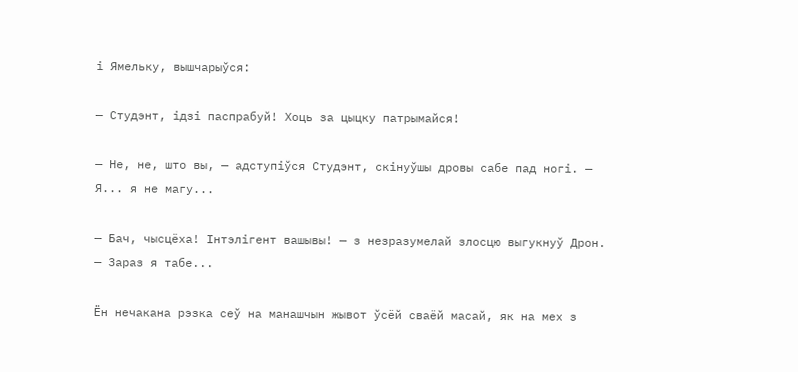і Ямельку, вышчарыўся:

— Студэнт, ідзі паспрабуй! Хоць за цыцку патрымайся!

— Не, не, што вы, — адступіўся Студэнт, скінуўшы дровы сабе пад ногі. — Я... я не магу...

— Бач, чысцёха! Інтэлігент вашывы! — з незразумелай злосцю выгукнуў Дрон. — Зараз я табе...

Ён нечакана рэзка сеў на манашчын жывот ўсёй сваёй масай, як на мех з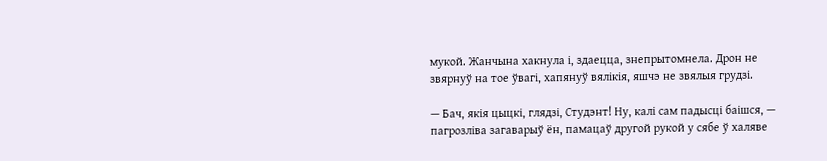мукой. Жанчына хакнула і, здаецца, знепрытомнела. Дрон не звярнуў на тое ўвагі, хапянуў вялікія, яшчэ не звялыя грудзі.

— Бач, якія цыцкі, глядзі, Студэнт! Ну, калі сам падысці баішся, — пагрозліва загаварыў ён, памацаў другой рукой у сябе ў халяве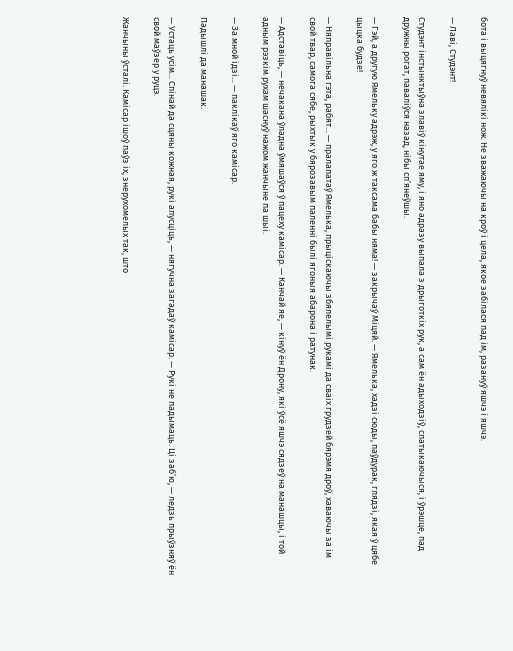бота і выцягнуў невялікі нож. Не зважаючы на кроў і цела, якое забілася пад ім, разануў яшчэ і яшчэ.

— Лаві, Студэнт!

Студэнт інстынктыўна злавіў кінутае яму, і яно адразу выпала з дрыготкіх рук, а сам ён адыходзіў, спатыкаючыся, і ўрэшце, пад дружны рогат, паваліўся назад, нібы сп’янеўшы.

— Гэй, а другую Ямельку адрэж, у яго ж таксама бабы няма! — закрычаў Міцяй. — Ямелька, хадзі сюды, паўдурак, глядзі, якая ў цябе цыцка будзе!

— Няправільна гэта, рабят... — пралапатаў Ямелька, прыціскаючы збялелымі рукамі да сваіх грудзей бярэмя дроў, хаваючы за ім свой твар, самога сябе, рыхтык у бярозавым паленні былі ягоныя абарона і ратунак.

— Адставіць, — нечакана ўладна ўмяшаўся ў пацеху камісар. — Канчай яе, — кінуў ён Дрону, які ўсё яшчэ сядзеў на манашцы, і той адным рэзкім рухам шаснуў нажом жанчыне па шыі.

— За мной ідзі... — паклікаў яго камісар.

Падышлі да манашак.

— Устаць усім... Спінай да сцяны кожная, рукі апусціць, — нягучна загадаў камісар. — Рукі не падымаць. Ці заб’ю, — ледзь прыўзняў ён свой маўзер у руцэ.

Жанчыны ўсталі. Камісар ішоў паўз іх, знерухомелых так, што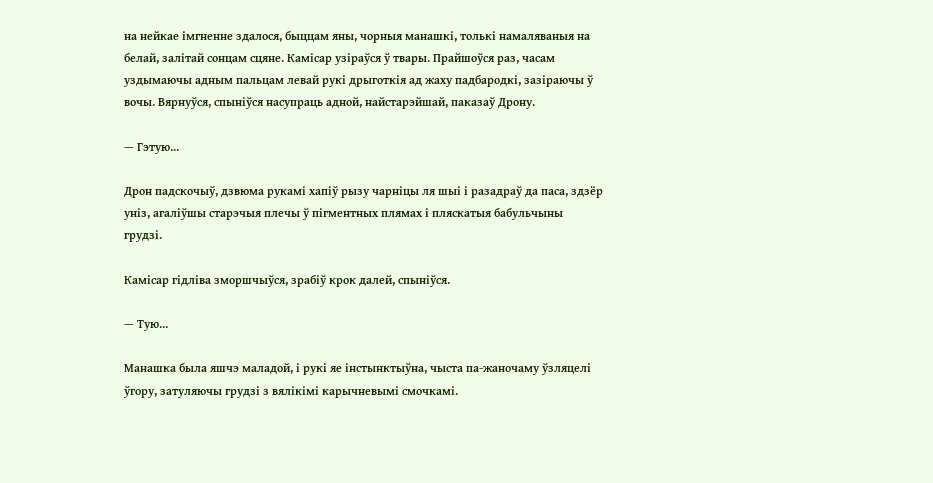на нейкае імгненне здалося, быццам яны, чорныя манашкі, толькі намаляваныя на белай, залітай сонцам сцяне. Камісар узіраўся ў твары. Прайшоўся раз, часам уздымаючы адным пальцам левай рукі дрыготкія ад жаху падбародкі, зазіраючы ў вочы. Вярнуўся, спыніўся насупраць адной, найстарэйшай, паказаў Дрону.

— Гэтую...

Дрон падскочыў, дзвюма рукамі хапіў рызу чарніцы ля шыі і разадраў да паса, здзёр уніз, агаліўшы старэчыя плечы ў пігментных плямах і пляскатыя бабульчыны грудзі.

Камісар гідліва зморшчыўся, зрабіў крок далей, спыніўся.

— Тую...

Манашка была яшчэ маладой, і рукі яе інстынктыўна, чыста па-жаночаму ўзляцелі ўгору, затуляючы грудзі з вялікімі карычневымі смочкамі.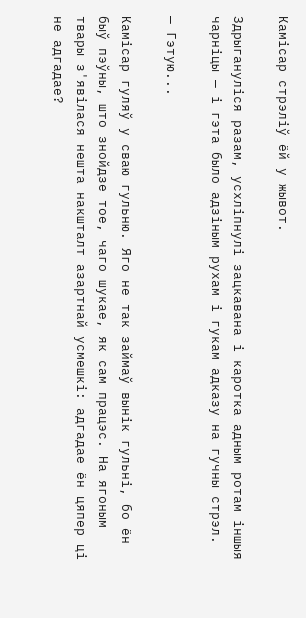Камісар стрэліў ёй у жывот.

Здрыгануліся разам, усхліпнулі зацкавана і каротка адным ротам іншыя чарніцы — і гэта было адзіным рухам і гукам адказу на гучны стрэл.

— Гэтую...

Камісар гуляў у сваю гульню. Яго не так займаў вынік гульні, бо ён быў пэўны, што знойдзе тое, чаго шукае, як сам працэс. На ягоным твары з'явілася нешта накшталт азартнай усмешкі: адгадае ён цяпер ці не адгадае?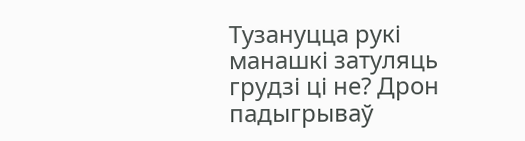Тузануцца рукі манашкі затуляць грудзі ці не? Дрон падыгрываў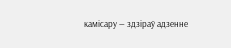камісару — здзіраў адзенне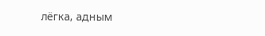лёгка, адным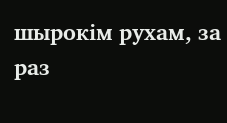шырокім рухам, за раз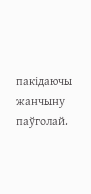пакідаючы жанчыну паўголай.